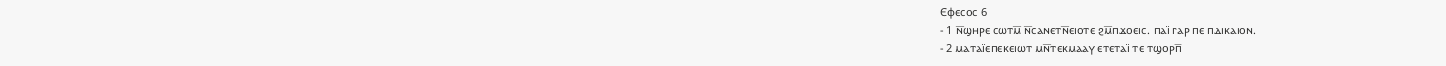Ⲉⲫⲉⲥⲟⲥ 6
- 1 ⲛ̅ϣⲏⲣⲉ ⲥⲱⲧⲙ̅ ⲛ̅ⲥⲁⲛⲉⲧⲛ̅ⲉⲓⲟⲧⲉ ϩⲙ̅ⲡϫⲟⲉⲓⲥ. ⲡⲁⲓ̈ ⲅⲁⲣ ⲡⲉ ⲡⲇⲓⲕⲁⲓⲟⲛ.
- 2 ⲙⲁⲧⲁⲓ̈ⲉⲡⲉⲕⲉⲓⲱⲧ ⲙⲛ̅ⲧⲉⲕⲙⲁⲁⲩ ⲉⲧⲉⲧⲁⲓ̈ ⲧⲉ ⲧϣⲟⲣⲡ̅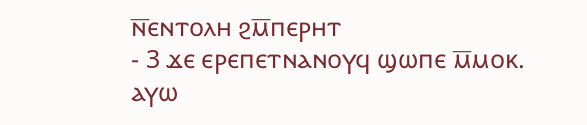ⲛ̅ⲉⲛⲧⲟⲗⲏ ϩⲙ̅ⲡⲉⲣⲏⲧ
- 3 ϫⲉ ⲉⲣⲉⲡⲉⲧⲛⲁⲛⲟⲩϥ ϣⲱⲡⲉ ⲙ̅ⲙⲟⲕ. ⲁⲩⲱ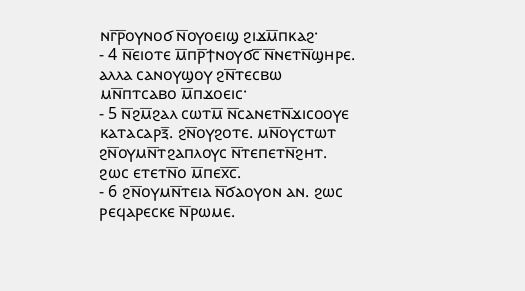ⲛⲅ̅ⲣ̅ⲟⲩⲛⲟϭ ⲛ̅ⲟⲩⲟⲉⲓϣ ϩⲓϫⲙ̅ⲡⲕⲁϩ·
- 4 ⲛ̅ⲉⲓⲟⲧⲉ ⲙ̅ⲡⲣ̅ϯⲛⲟⲩϭⲥ̅ ⲛ̅ⲛⲉⲧⲛ̅ϣⲏⲣⲉ. ⲁⲗⲗⲁ ⲥⲁⲛⲟⲩϣⲟⲩ ϩⲛ̅ⲧⲉⲥⲃⲱ ⲙⲛ̅ⲡⲧⲥⲁⲃⲟ ⲙ̅ⲡϫⲟⲉⲓⲥ·
- 5 ⲛ̅ϩⲙ̅ϩⲁⲗ ⲥⲱⲧⲙ̅ ⲛ̅ⲥⲁⲛⲉⲧⲛ̅ϫⲓⲥⲟⲟⲩⲉ ⲕⲁⲧⲁⲥⲁⲣⲝ̅. ϩⲛ̅ⲟⲩϩⲟⲧⲉ. ⲙⲛ̅ⲟⲩⲥⲧⲱⲧ ϩⲛ̅ⲟⲩⲙⲛ̅ⲧϩⲁⲡⲗⲟⲩⲥ ⲛ̅ⲧⲉⲡⲉⲧⲛ̅ϩⲏⲧ. ϩⲱⲥ ⲉⲧⲉⲧⲛ̅ⲟ ⲙ̅ⲡⲉⲭ̅ⲥ̅.
- 6 ϩⲛ̅ⲟⲩⲙⲛ̅ⲧⲉⲓⲁ ⲛ̅ϭⲁⲟⲩⲟⲛ ⲁⲛ. ϩⲱⲥ ⲣⲉϥⲁⲣⲉⲥⲕⲉ ⲛ̅ⲣⲱⲙⲉ.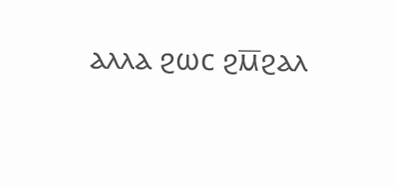ⲁⲗⲗⲁ ϩⲱⲥ ϩⲙ̅ϩⲁⲗ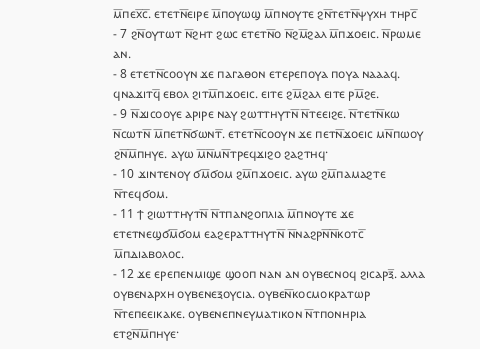ⲙ̅ⲡⲉⲭ̅ⲥ̅. ⲉⲧⲉⲧⲛ̅ⲉⲓⲣⲉ ⲙ̅ⲡⲟⲩⲱϣ ⲙ̅ⲡⲛⲟⲩⲧⲉ ϩⲛ̅ⲧⲉⲧⲛ̅ⲯⲩⲭⲏ ⲧⲏⲣⲥ̅
- 7 ϩⲛ̅ⲟⲩⲧⲱⲧ ⲛ̅ϩⲏⲧ ϩⲱⲥ ⲉⲧⲉⲧⲛ̅ⲟ ⲛ̅ϩⲙ̅ϩⲁⲗ ⲙ̅ⲡϫⲟⲉⲓⲥ. ⲛ̅ⲣⲱⲙⲉ ⲁⲛ.
- 8 ⲉⲧⲉⲧⲛ̅ⲥⲟⲟⲩⲛ ϫⲉ ⲡⲁⲅⲁⲑⲟⲛ ⲉⲧⲉⲣⲉⲡⲟⲩⲁ ⲡⲟⲩⲁ ⲛⲁⲁⲁϥ. ϥⲛⲁϫⲓⲧϥ̅ ⲉⲃⲟⲗ ϩⲓⲧⲙ̅ⲡϫⲟⲉⲓⲥ. ⲉⲓⲧⲉ ϩⲙ̅ϩⲁⲗ ⲉⲓⲧⲉ ⲣⲙ̅ϩⲉ.
- 9 ⲛ̅ϫⲓⲥⲟⲟⲩⲉ ⲁⲣⲓⲣⲉ ⲛⲁⲩ ϩⲱⲧⲧⲏⲩⲧⲛ̅ ⲛ̅ⲧⲉⲉⲓϩⲉ. ⲛ̅ⲧⲉⲧⲛ̅ⲕⲱ ⲛ̅ⲥⲱⲧⲛ̅ ⲙ̅ⲡⲉⲧⲛ̅ϭⲱⲛⲧ̅. ⲉⲧⲉⲧⲛ̅ⲥⲟⲟⲩⲛ ϫⲉ ⲡⲉⲧⲛ̅ϫⲟⲉⲓⲥ ⲙⲛ̅ⲡⲱⲟⲩ ϩⲛ̅ⲙ̅ⲡⲏⲩⲉ. ⲁⲩⲱ ⲙ̅ⲛ̅ⲙⲛ̅ⲧⲣⲉϥϫⲓϩⲟ ϩⲁϩⲧⲏϥ·
- 10 ϫⲓⲛⲧⲉⲛⲟⲩ ϭⲙ̅ϭⲟⲙ ϩⲙ̅ⲡϫⲟⲉⲓⲥ. ⲁⲩⲱ ϩⲙ̅ⲡⲁⲙⲁϩⲧⲉ ⲛ̅ⲧⲉϥϭⲟⲙ.
- 11 ϯ ϩⲓⲱⲧⲧⲏⲩⲧⲛ̅ ⲛ̅ⲧⲡⲁⲛϩⲟⲡⲗⲓⲁ ⲙ̅ⲡⲛⲟⲩⲧⲉ ϫⲉ ⲉⲧⲉⲧⲛⲉϣϭⲙ̅ϭⲟⲙ ⲉⲁϩⲉⲣⲁⲧⲧⲏⲩⲧⲛ̅ ⲛ̅ⲛⲁϩⲣⲛ̅ⲛ̅ⲕⲟⲧⲥ̅ ⲙ̅ⲡⲇⲓⲁⲃⲟⲗⲟⲥ.
- 12 ϫⲉ ⲉⲣⲉⲡⲉⲛⲙⲓϣⲉ ϣⲟⲟⲡ ⲛⲁⲛ ⲁⲛ ⲟⲩⲃⲉⲥⲛⲟϥ ϩⲓⲥⲁⲣⲝ̅. ⲁⲗⲗⲁ ⲟⲩⲃⲉⲛⲁⲣⲭⲏ ⲟⲩⲃⲉⲛⲉⲝⲟⲩⲥⲓⲁ. ⲟⲩⲃⲉⲛ̅ⲕⲟⲥⲙⲟⲕⲣⲁⲧⲱⲣ ⲛ̅ⲧⲉⲡⲉⲉⲓⲕⲁⲕⲉ. ⲟⲩⲃⲉⲛⲉⲡⲛⲉⲩⲙⲁⲧⲓⲕⲟⲛ ⲛ̅ⲧⲡⲟⲛⲏⲣⲓⲁ ⲉⲧϩⲛ̅ⲙ̅ⲡⲏⲩⲉ·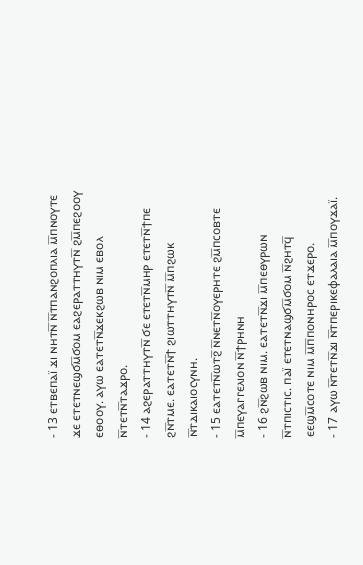- 13 ⲉⲧⲃⲉⲡⲁⲓ̈ ϫⲓ ⲛⲏⲧⲛ̅ ⲛ̅ⲧⲡⲁⲛϩⲟⲡⲗⲓⲁ ⲙ̅ⲡⲛⲟⲩⲧⲉ ϫⲉ ⲉⲧⲉⲧⲛⲉϣϭⲙ̅ϭⲟⲙ ⲉⲁϩⲉⲣⲁⲧⲧⲏⲩⲧⲛ̅ ϩⲙ̅ⲡⲉϩⲟⲟⲩ ⲉⲑⲟⲟⲩ. ⲁⲩⲱ ⲉⲁⲧⲉⲧⲛ̅ϫⲉⲕϩⲱⲃ ⲛⲓⲙ ⲉⲃⲟⲗ ⲛ̅ⲧⲉⲧⲛ̅ⲧⲁϫⲣⲟ.
- 14 ⲁϩⲉⲣⲁⲧⲧⲏⲩⲧⲛ̅ ϭⲉ ⲉⲧⲉⲧⲛ̅ⲙⲏⲣ ⲉⲧⲉⲧⲛ̅ϯⲡⲉ ϩⲛ̅ⲧⲙⲉ. ⲉⲁⲧⲉⲧⲛ̅ϯ ϩⲓⲱⲧⲧⲏⲩⲧⲛ̅ ⲙ̅ⲡϩⲱⲕ ⲛ̅ⲧⲇⲓⲕⲁⲓⲟⲥⲩⲛⲏ.
- 15 ⲉⲁⲧⲉⲧⲛ̅ⲱⲧϩ̅ ⲛ̅ⲛⲉⲧⲛ̅ⲟⲩⲉⲣⲏⲧⲉ ϩⲙ̅ⲡⲥⲟⲃⲧⲉ ⲙ̅ⲡⲉⲩⲁⲅⲅⲉⲗⲓⲟⲛ ⲛ̅ϯⲣⲏⲛⲏ
- 16 ϩⲛ̅ϩⲱⲃ ⲛⲓⲙ. ⲉⲁⲧⲉⲧⲛ̅ϫⲓ ⲙ̅ⲡⲉⲑⲩⲣⲱⲛ ⲛ̅ⲧⲡⲓⲥⲧⲓⲥ. ⲡⲁⲓ̈ ⲉⲧⲉⲧⲛⲁϣϭⲙ̅ϭⲟⲙ ⲛ̅ϩⲏⲧϥ̅ ⲉⲉϣⲙ̅ⲥⲟⲧⲉ ⲛⲓⲙ ⲙ̅ⲡ̅ⲡⲟⲛⲏⲣⲟⲥ ⲉⲧϫⲉⲣⲟ.
- 17 ⲁⲩⲱ ⲛ̅ⲧⲉⲧⲛ̅ϫⲓ ⲛ̅ⲧⲡⲉⲣⲓⲕⲉⲫⲁⲗⲁⲓⲁ ⲙ̅ⲡⲟⲩϫⲁⲓ̈.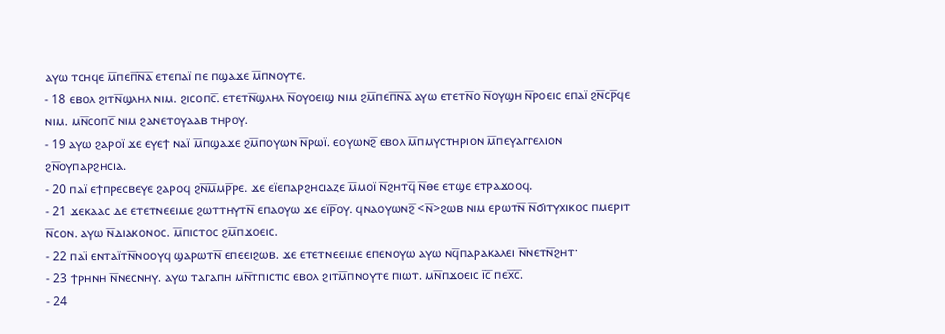ⲁⲩⲱ ⲧⲥⲏϥⲉ ⲙ̅ⲡⲉⲡ̅ⲛ̅ⲁ̅ ⲉⲧⲉⲡⲁⲓ̈ ⲡⲉ ⲡϣⲁϫⲉ ⲙ̅ⲡⲛⲟⲩⲧⲉ.
- 18 ⲉⲃⲟⲗ ϩⲓⲧⲛ̅ϣⲗⲏⲗ ⲛⲓⲙ. ϩⲓⲥⲟⲡⲥ̅. ⲉⲧⲉⲧⲛ̅ϣⲗⲏⲗ ⲛ̅ⲟⲩⲟⲉⲓϣ ⲛⲓⲙ ϩⲙ̅ⲡⲉⲡ̅ⲛ̅ⲁ̅ ⲁⲩⲱ ⲉⲧⲉⲧⲛ̅ⲟ ⲛ̅ⲟⲩϣⲏ ⲛ̅ⲣⲟⲉⲓⲥ ⲉⲡⲁⲓ̈ ϩⲛ̅ⲥⲣ̅ϥⲉ ⲛⲓⲙ. ⲙⲛ̅ⲥⲟⲡⲥ̅ ⲛⲓⲙ ϩⲁⲛⲉⲧⲟⲩⲁⲁⲃ ⲧⲏⲣⲟⲩ.
- 19 ⲁⲩⲱ ϩⲁⲣⲟⲓ̈ ϫⲉ ⲉⲩⲉϯ ⲛⲁⲓ̈ ⲙ̅ⲡϣⲁϫⲉ ϩⲙ̅ⲡⲟⲩⲱⲛ ⲛ̅ⲣⲱⲓ̈. ⲉⲟⲩⲱⲛϩ̅ ⲉⲃⲟⲗ ⲙ̅ⲡⲙⲩⲥⲧⲏⲣⲓⲟⲛ ⲙ̅ⲡⲉⲩⲁⲅⲅⲉⲗⲓⲟⲛ ϩⲛ̅ⲟⲩⲡⲁⲣϩⲏⲥⲓⲁ.
- 20 ⲡⲁⲓ̈ ⲉϯⲡⲣⲉⲥⲃⲉⲩⲉ ϩⲁⲣⲟϥ ϩⲛ̅ⲙ̅ⲙⲣ̅ⲣⲉ. ϫⲉ ⲉⲓ̈ⲉⲡⲁⲣϩⲏⲥⲓⲁⲍⲉ ⲙ̅ⲙⲟⲓ̈ ⲛ̅ϩⲏⲧϥ̅ ⲛ̅ⲑⲉ ⲉⲧϣⲉ ⲉⲧⲣⲁϫⲟⲟϥ.
- 21 ϫⲉⲕⲁⲁⲥ ⲇⲉ ⲉⲧⲉⲧⲛⲉⲉⲓⲙⲉ ϩⲱⲧⲧⲏⲩⲧⲛ̅ ⲉⲡⲁⲟⲩⲱ ϫⲉ ⲉⲓ̈ⲣ̅ⲟⲩ. ϥⲛⲁⲟⲩⲱⲛϩ̅ <ⲛ̅>ϩⲱⲃ ⲛⲓⲙ ⲉⲣⲱⲧⲛ̅ ⲛ̅ϭⲓⲧⲩⲭⲓⲕⲟⲥ ⲡⲙⲉⲣⲓⲧ ⲛ̅ⲥⲟⲛ. ⲁⲩⲱ ⲛ̅ⲇⲓⲁⲕⲟⲛⲟⲥ. ⲙ̅ⲡⲓⲥⲧⲟⲥ ϩⲙ̅ⲡϫⲟⲉⲓⲥ.
- 22 ⲡⲁⲓ̈ ⲉⲛⲧⲁⲓ̈ⲧⲛ̅ⲛⲟⲟⲩϥ ϣⲁⲣⲱⲧⲛ̅ ⲉⲡⲉⲉⲓϩⲱⲃ. ϫⲉ ⲉⲧⲉⲧⲛⲉⲉⲓⲙⲉ ⲉⲡⲉⲛⲟⲩⲱ ⲁⲩⲱ ⲛϥ̅ⲡⲁⲣⲁⲕⲁⲗⲉⲓ ⲛ̅ⲛⲉⲧⲛ̅ϩⲏⲧ·
- 23 ϯⲣⲏⲛⲏ ⲛ̅ⲛⲉⲥⲛⲏⲩ. ⲁⲩⲱ ⲧⲁⲅⲁⲡⲏ ⲙⲛ̅ⲧⲡⲓⲥⲧⲓⲥ ⲉⲃⲟⲗ ϩⲓⲧⲙ̅ⲡⲛⲟⲩⲧⲉ ⲡⲓⲱⲧ. ⲙⲛ̅ⲡϫⲟⲉⲓⲥ ⲓ̅ⲥ̅ ⲡⲉⲭ̅ⲥ̅.
- 24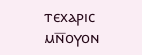ⲧⲉⲭⲁⲣⲓⲥ ⲙⲛ̅ⲟⲩⲟⲛ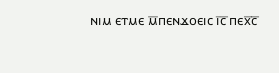ⲛⲓⲙ ⲉⲧⲙⲉ ⲙ̅ⲡⲉⲛϫⲟⲉⲓⲥ ⲓ̅ⲥ̅ ⲡⲉⲭ̅ⲥ̅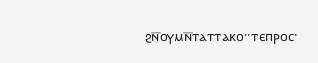ϩⲛ̅ⲟⲩⲙⲛ̅ⲧⲁⲧⲧⲁⲕⲟ··ⲧⲉⲡⲣⲟⲥ·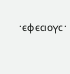·ⲉⲫⲉⲥⲓⲟⲩⲥ·